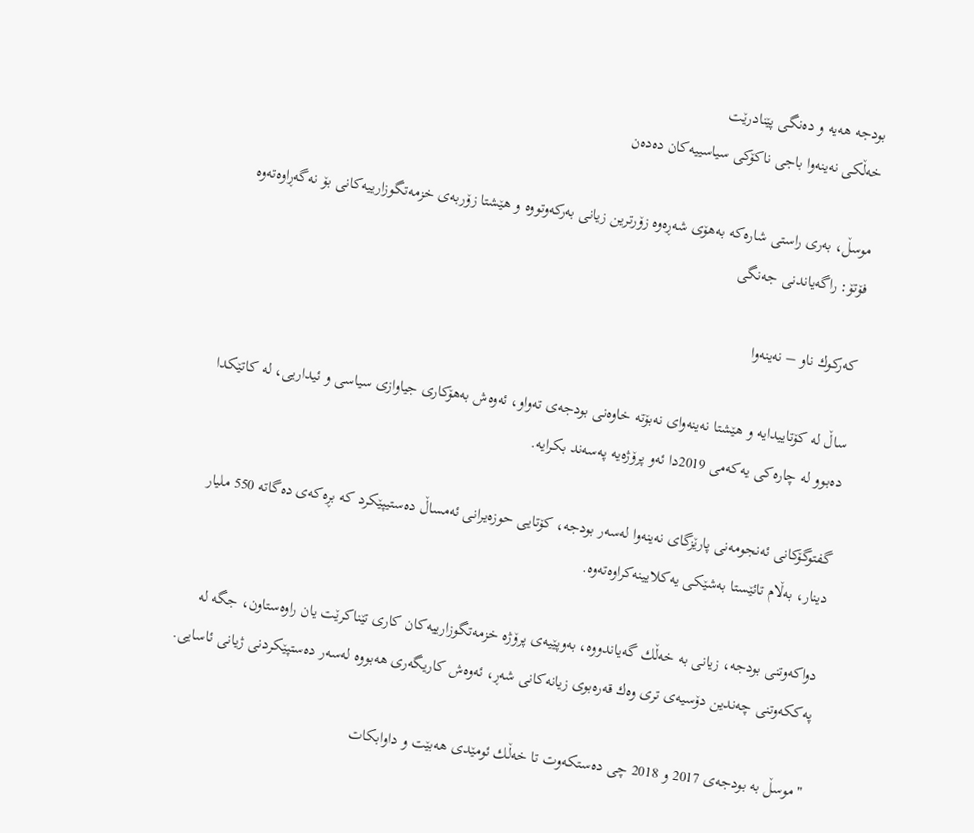بودجه‌ هه‌یه‌ و ده‌نگی پێنادرێت
خه‌ڵكی نه‌ینه‌وا باجی ناكۆكی سیاسییه‌كان ده‌ده‌ن

موسڵ، به‌ری راستی شاره‌كه‌ به‌هۆی شه‌ڕه‌وه‌ زۆرترین زیانی به‌ركه‌وتووه‌ و هێشتا زۆربه‌ی خزمه‌تگوزارییه‌كانی بۆ نه‌گه‌ڕاوه‌ته‌وه‌ فۆتۆ: راگه‌یاندنی جه‌نگی

كه‌ركوك ناو – نه‌ینه‌وا

ساڵ له‌ كۆتاییدایه‌ و هێشتا نه‌ینه‌وای نه‌بۆته‌ خاوه‌نی بودجه‌ی ته‌واو، ئه‌وه‌ش به‌هۆكاری جیاوازی سیاسی و ئیداریی، له‌ كاتێكدا ده‌بوو له‌ چاره‌كی یه‌كه‌می 2019دا ئه‌و پرۆژه‌یه‌ په‌سه‌ند بكرایه‌.

گفتوگۆكانی ئه‌نجومه‌نی پارێزگای نه‌ینه‌وا له‌سه‌ر بودجه‌، كۆتایی حوزه‌یرانی ئه‌مساڵ ده‌ستیپێكرد كه‌ بڕه‌كه‌ی ده‌گاته‌ 550 ملیار دینار، به‌ڵام تائێستا به‌شێكی یه‌كلایینه‌كراوه‌ته‌وه‌.

دواكه‌وتنی بودجه‌، زیانی به‌ خه‌ڵك گه‌یاندووه‌، به‌وپێیه‌ی پرۆژه‌ خزمه‌تگوزارییه‌كان كاری تێناكرێت یان راوه‌ستاون، جگه‌ له‌ په‌ككه‌وتنی چه‌ندین دۆسیه‌ی تری وه‌ك قه‌ره‌بوی زیانه‌كانی شه‌ڕ، ئه‌وه‌ش كاریگه‌ری هه‌بووه‌ له‌سه‌ر ده‌ستپێكردنی ژیانی ئاسایی.

"موسڵ به‌ بودجه‌ی 2017 و 2018 چی ده‌ستكه‌وت تا خه‌ڵك ئومێدی هه‌بێت و داوابكات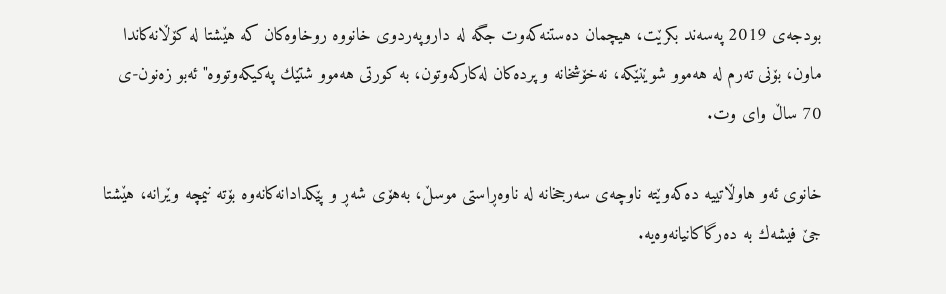بودجه‌ی 2019 په‌سه‌ند بكرێت، هیچمان ده‌ستنه‌كه‌وت جگه‌ له‌ داروپه‌ردوی خانووه‌ روخاوه‌كان كه‌ هێشتا له‌ كۆڵانه‌كاندا ماون، بۆنی ته‌رم له‌ هه‌موو شوێنێكه‌، نه‌خۆشخانه‌ و پرده‌كان له‌كاركه‌وتون، به‌ كورتی هه‌موو شتێك په‌كیكه‌وتووه‌" ئه‌بو زه‌نون-ی 70 ساڵ وای وت.

خانوی ئه‌و هاوڵاتییه‌ ده‌كه‌وێته‌ ناوچه‌ی سه‌رجخانه‌ له‌ ناوه‌ڕاستی موسڵ، به‌هۆی شه‌ڕ و پێكدادانه‌كانه‌وه‌ بۆته‌ نیمچه‌ وێرانه‌، هێشتا جێ فیشه‌ك به‌ ده‌رگاكانیانه‌وه‌یه‌.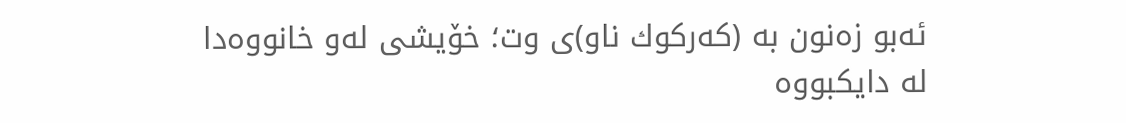ئه‌بو زه‌نون به‌ (كه‌ركوك ناو)ی وت؛ خۆیشی له‌و خانووه‌دا له‌ دایكبووه‌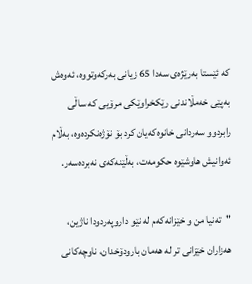كه‌ ئێستا به‌رێژه‌ی سه‌دا 65 زیانی به‌ركه‌وتووه‌، ئه‌وه‌ش به‌پێی خه‌مڵاندنی رێكخراوێكی مرۆیی كه‌ ساڵی رابردوو سه‌ردانی خانوه‌كه‌یان كرد بۆ نۆژه‌نكرده‌وه‌، به‌ڵام ئه‌وانیش هاوشێوه‌ حكومه‌ت، به‌ڵێنه‌كه‌ی نه‌برده‌سه‌ر.

"ته‌نیا من و خێزانه‌كه‌م له‌ نێو داروپه‌ردودا ناژین، هه‌زاران خێزانی تر له‌ هه‌مان بارودۆخدان، ناوچه‌كانی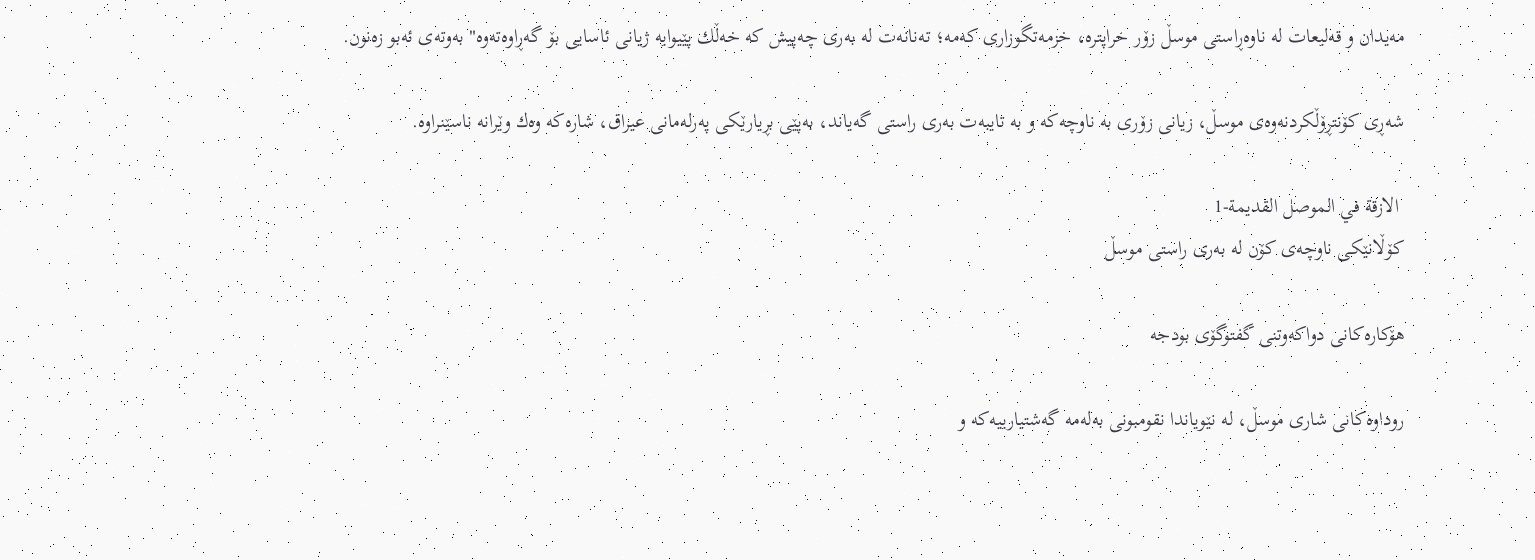مه‌یدان و قه‌لیعات له‌ ناوه‌ڕاستی موسڵ زۆر خراپتره‌، خزمه‌تگوزاری كه‌مه‌؛ ته‌نانه‌ت له‌ به‌ری چه‌پیش كه‌ خه‌ڵك پێیوایه‌ ژیانی ئاسایی بۆ گه‌ڕاوه‌ته‌وه‌" به‌وته‌ی ئه‌بو زه‌نون.

شه‌ڕی كۆنتڕۆڵكردنه‌وه‌ی موسڵ، زیانی زۆری به‌ ناوچه‌كه‌ و به‌ تایبه‌ت به‌ری راستی گه‌یاند، به‌پێی بڕیارێكی په‌رله‌مانی عیراق، شاره‌كه‌ وه‌ك وێرانه‌ ناسێنراوه‌.

 الازقة في الموصل القديمة-1
كۆڵانێكی ناوچه‌ی كۆن له‌ به‌ری راستی موسڵ

هۆكاره‌كانی دواكه‌وتنی گفتوگۆی بودجه‌

روداوه‌كانی شاری موسڵ، له‌ نێویاندا نقومبونی به‌له‌مه‌ گه‌شتیارییه‌كه‌ و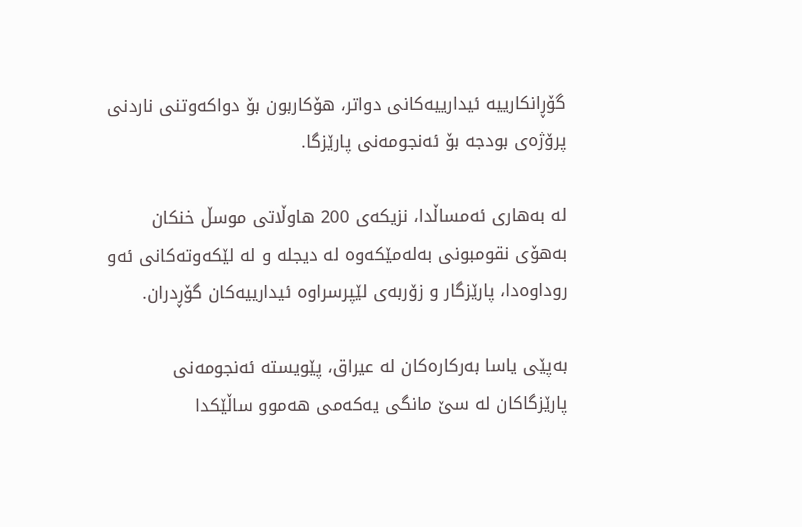گۆڕانكارییه‌ ئیدارییه‌كانی دواتر، هۆكاربون بۆ دواكه‌وتنی ناردنی پرۆژه‌ی بودجه‌ بۆ ئه‌نجومه‌نی پارێزگا.

له‌ به‌هاری ئه‌مساڵدا، نزیكه‌ی 200 هاوڵاتی موسڵ خنكان به‌هۆی نقومبونی به‌له‌مێكه‌وه‌ له‌ دیجله‌ و له‌ لێكه‌وته‌كانی ئه‌و روداوه‌دا، پارێزگار و زۆربه‌ی لێپرسراوه‌ ئیدارییه‌كان گۆڕدران.

به‌پێی یاسا به‌ركاره‌كان له‌ عیراق، پێویسته‌ ئه‌نجومه‌نی پارێزگاكان له‌ سێ مانگی یه‌كه‌می هه‌موو ساڵێكدا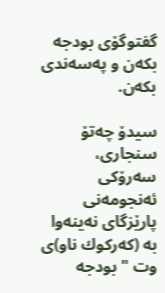گفتوگۆی بودجه‌ بكه‌ن و په‌سه‌ندی بكه‌ن.

سیدۆ چه‌تۆ سنجاری، سه‌رۆكی ئه‌نجومه‌نی پارێزگای نه‌ینه‌وا به‌ (كه‌ركوك ناو)ی وت "بودجه‌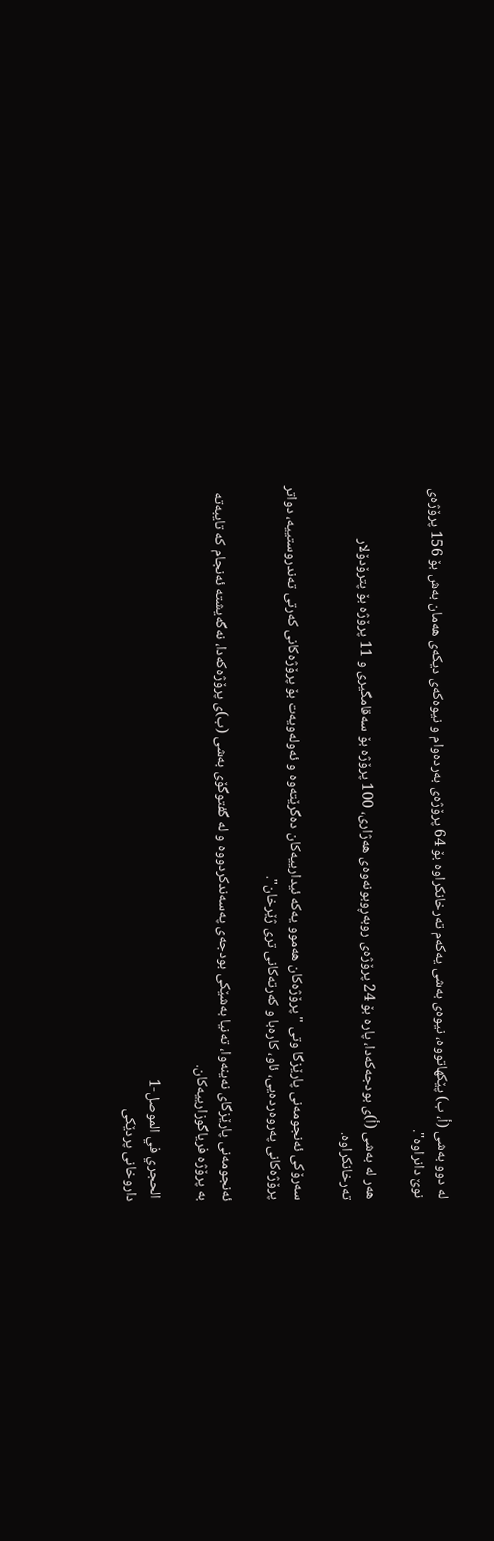له‌ دوو به‌شی (أ، ب) پێكهاتووه‌، نیوه‌ی به‌شی یه‌كه‌م ته‌رخانكراوه‌ بۆ 64 پرۆژه‌ی به‌رده‌وام و نیوه‌كه‌ی دیكه‌ی هه‌مان به‌ش بۆ 156 پرۆژه‌ی نوێ دانراوه‌".

هه‌ر له‌ به‌شی (أ)ی بودجه‌كه‌دا، پاره‌ بۆ 24 پرۆژه‌ی روبه‌ڕوبونه‌وه‌ی هه‌ژاری، 100 پرۆژه‌ بۆ سه‌قامگیری و 11 پرۆژه‌ بۆ پترۆدۆلار ته‌رخانكراوه‌.

سه‌رۆكی ئه‌نجومه‌نی پارێزگا وتی "پرۆژه‌كان هه‌موو یه‌كه‌ ئیدارییه‌كان ده‌گرێته‌وه‌ و ئه‌وله‌ویه‌ت بۆ پرۆژه‌كانی كه‌رتی ته‌ندروستییه‌، دواتر پرۆژه‌كانی په‌روه‌رده‌یی، ئاو، كاره‌با و كه‌رته‌كانی تری ژێرخان".

ئه‌نجومه‌نی پارێزگای نه‌ینه‌وا، ته‌نیا به‌شێكی بودجه‌ی په‌سه‌ندكردووه‌ و له‌ گفتوگۆی به‌شی (ب)ی پرۆژه‌كه‌دا، نه‌گه‌یشته‌ ئه‌نجام كه‌ تایبه‌ته‌ به‌ پرۆژه‌ فریاگوزارییه‌كان.

 الحجري في الموصل-1
داروخانی پردێكی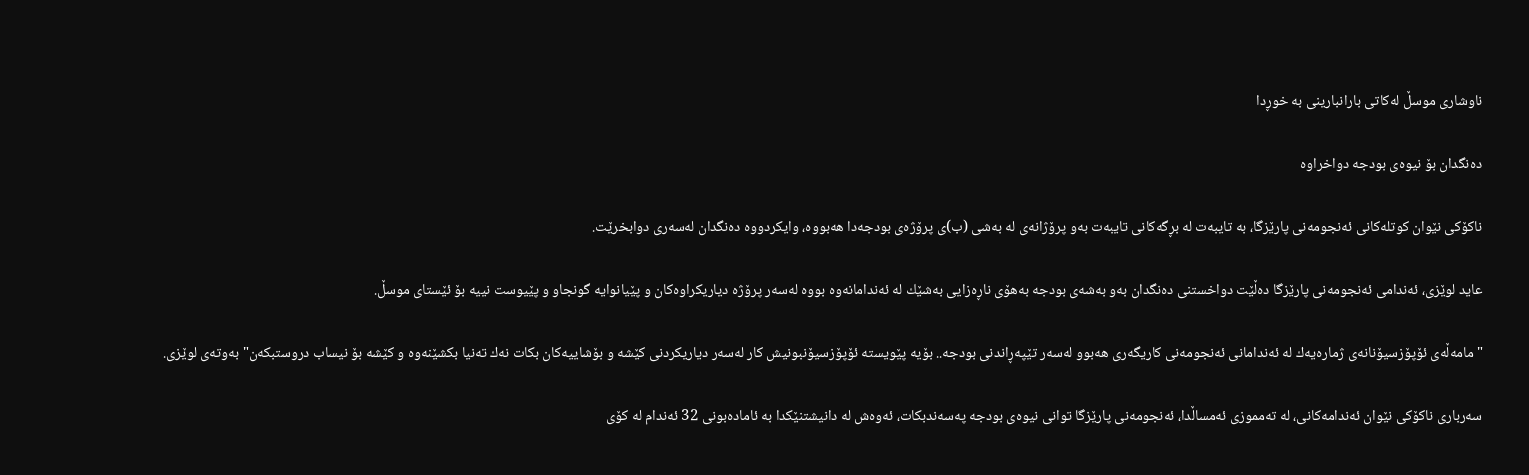ناوشاری موسڵ له‌كاتی بارانبارینی به‌ خوڕدا

ده‌نگدان بۆ نیوه‌ی بودجه‌ دواخراوه‌

ناكۆكی نێوان كوتله‌كانی ئه‌نجومه‌نی پارێزگا، به‌ تایبه‌ت له‌ بڕگه‌كانی تایبه‌ت به‌و پرۆژانه‌ی له‌ به‌شی (ب)ی پرۆژه‌ی بودجه‌دا هه‌بووه‌، وایكردووه‌ ده‌نگدان له‌سه‌ری دوابخرێت.

عاید لوێزی، ئه‌ندامی ئه‌نجومه‌نی پارێزگا ده‌ڵێت دواخستنی ده‌نگدان به‌و به‌شه‌ی بودجه‌ به‌هۆی ناڕه‌زایی به‌شێك له‌ ئه‌ندامانه‌وه‌ بووه‌ له‌سه‌ر پرۆژه‌ دیاریكراوه‌كان و پێیانوایه‌ گونجاو و پێیوست نییه‌ بۆ ئێستای موسڵ.

"مامه‌ڵه‌ی ئۆپۆزسیۆنانه‌ی ژماره‌یه‌ك له‌ ئه‌ندامانی ئه‌نجومه‌نی كاریگه‌ری هه‌بوو له‌سه‌ر تێپه‌ڕاندنی بودجه‌.. بۆیه‌ پێویسته‌ ئۆپۆزسیۆنبونیش كار له‌سه‌ر دیاریكردنی كێشه‌ و بۆشاییه‌كان بكات نه‌ك ته‌نیا بكشێنه‌وه‌ و كێشه‌ بۆ نیساب دروستبكه‌ن" به‌وته‌ی لوێزی.

سه‌رباری ناكۆكی نێوان ئه‌ندامه‌كانی، له‌ ته‌مموزی ئه‌مساڵدا، ئه‌نجومه‌نی پارێزگا توانی نیوه‌ی بودجه‌ په‌سه‌ندبكات، ئه‌وه‌ش له‌ دانیشتنێكدا به‌ ئاماده‌بونی 32 ئه‌ندام له‌ كۆی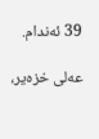39 ئه‌ندام.

عه‌لی خزه‌یر،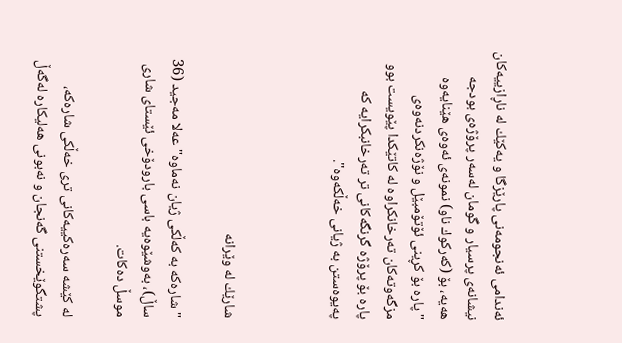ئه‌ندامی ئه‌نجومه‌نی پارێزگا و یه‌كێك له‌ ناڕازییه‌كان نیشانه‌ی پرسیار و گومان له‌سه‌ر پرۆژه‌ی بودجه‌ هه‌یه‌، بۆ (كه‌ركوك ناو) نمونه‌ی ئه‌وه‌ی هێنایه‌وه‌ "پاره‌ بۆ كڕینی ئۆتۆمبێل و نۆژه‌نكردنه‌وه‌ی مزگه‌وته‌كان ته‌رخانكراوه‌ له‌ كاتێكدا پێویست بوو پاره‌ بۆ پرۆژه‌ گرنگه‌كانی تر ته‌رخانبكرایه‌ كه‌ په‌یوه‌ستن به‌ ژیانی خه‌ڵكه‌وه‌".



شارێك له‌ وێرانه‌

"شاره‌كه‌ به‌ كه‌ڵكی ژیان نه‌ماوه‌" عه‌لا مه‌جید (36 ساڵ)، به‌وشێوه‌یه‌ باسی بارودۆخی ئێستای شاری موسڵ ده‌كات.

له‌ كێشه‌ سه‌ره‌كییه‌كانی تری خه‌ڵكی شاره‌كه‌، پشتگوێخستنی گه‌نجان و نه‌بونی هه‌لیكاره‌ له‌گه‌ڵ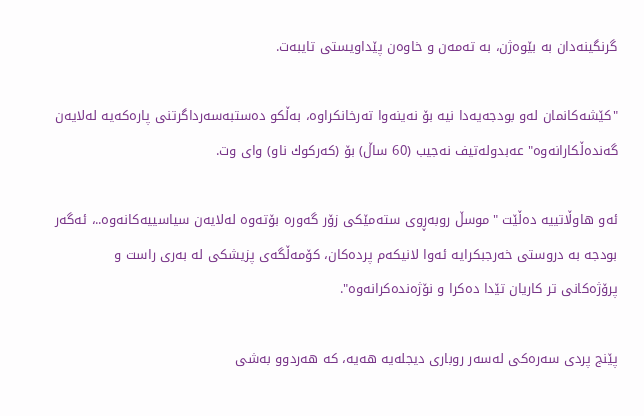گرنگینه‌دان به‌ بێوه‌ژن، به‌ ته‌مه‌ن و خاوه‌ن پێداویستی تایبه‌ت.

"كێشه‌كانمان له‌و بودجه‌یه‌دا نیه‌ بۆ نه‌ینه‌وا ته‌رخانكراوه‌، به‌ڵكو ده‌ستبه‌سه‌رداگرتنی پاره‌كه‌یه‌ له‌لایه‌ن گه‌نده‌ڵكارانه‌وه‌" عه‌بدوله‌تیف نه‌جیب (60 ساڵ) بۆ (كه‌ركوك ناو) وای وت.

ئه‌و هاوڵاتییه‌ ده‌ڵێت "موسڵ روبه‌ڕوی سته‌مێكی زۆر گه‌وره‌ بۆته‌وه‌ له‌لایه‌ن سیاسییه‌كانه‌وه‌..، ئه‌گه‌ر بودجه‌ به‌ دروستی خه‌رجبكرایه‌ ئه‌وا لانیكه‌م پرده‌كان، كۆمه‌ڵگه‌ی پزیشكی له‌ به‌ری راست و پرۆژه‌كانی تر كاریان تێدا ده‌كرا و نۆژه‌نده‌كرانه‌وه".

پێنج پردی سه‌ره‌كی له‌سه‌ر روباری دیجله‌یه‌ هه‌یه‌، كه‌ هه‌ردوو به‌شی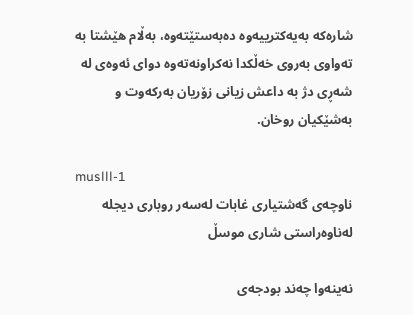شاره‌كه‌ به‌یه‌كترییه‌وه‌ ده‌به‌ستێته‌وه‌، به‌ڵام هێشتا به‌ ته‌واوی به‌روی خه‌ڵكدا نه‌كراونه‌ته‌وه‌ دوای ئه‌وه‌ی له‌ شه‌ڕی دژ به‌ داعش زیانی زۆریان به‌ركه‌وت و به‌شێكیان روخان.

muslll-1
ناوچه‌ی گه‌شتیاری غابات له‌سه‌ر روباری دیجله‌ له‌ناوه‌راستی شاری موسڵ

نه‌ینه‌وا چه‌ند بودجه‌ی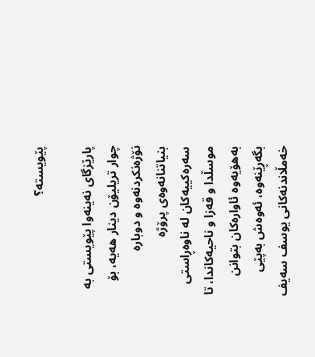پێویسته‌؟

پارێزگای نه‌ینه‌وا پێویستی به‌ چوار تریلیۆن دینار هه‌یه‌، بۆ نۆژه‌نكردنه‌وه‌ و دوباره‌ بنیاتنانه‌وه‌ی پرۆژه‌ سه‌ره‌كییه‌كان له‌ ناوه‌ڕاستی موسڵدا و قه‌زا و ناحیه‌كاندا، تا به‌هۆیه‌وه‌ ئاواره‌كان بتوانن بگه‌ڕێنه‌وه‌، ئه‌وه‌ش به‌پێی خه‌مڵاندنه‌كانی یوسف سه‌یف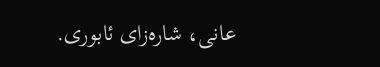عانی، شاره‌زای ئابوری.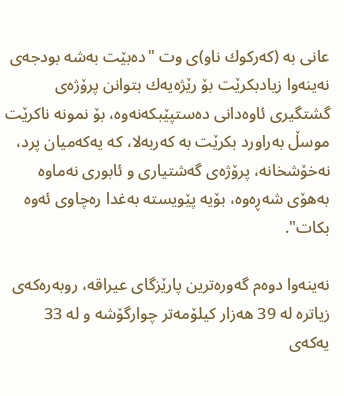عانی به‌ (كه‌ركوك ناو)ی وت "ده‌بێت به‌شه‌ بودجه‌ی نه‌ینه‌وا زیادبكرێت بۆ رێژه‌یه‌ك بتوانن پرۆژه‌ی گشتگیری ئاوه‌دانی ده‌ستپێبكه‌نه‌وه‌، بۆ نمونه‌ ناكرێت موسڵ به‌راورد بكرێت به‌ كه‌ربه‌لا، كه‌ یه‌كه‌میان پرد، نه‌خۆشخانه‌، پرۆژه‌ی گه‌شتیاری و ئابوری نه‌ماوه‌ به‌هۆی شه‌ڕه‌وه‌، بۆیه‌ پێویسته‌ به‌غدا ره‌چاوی ئه‌وه‌ بكات".

نه‌ینه‌وا دوه‌م گه‌وره‌ترین پارێزگای عیراقه‌، روبه‌ره‌كه‌ی زیاتره‌ له‌ 39 هه‌زار كیلۆمه‌تر چوارگۆشه‌ و له‌ 33 یه‌كه‌ی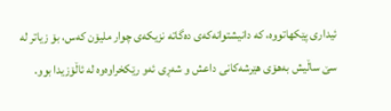ئیداری پێكهاتووه‌، كه‌ دانیشتوانه‌كه‌ی ده‌گاته‌ نزیكه‌ی چوار ملیۆن كه‌س، بۆ زیاتر له‌ سێ ساڵیش به‌هۆی هێرشه‌كانی داعش و شه‌ڕی ئه‌و رێكخراوه‌وه‌ له‌ ئاڵۆزیدا بوو.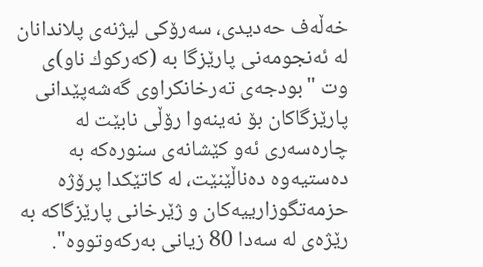خه‌ڵه‌ف حه‌دیدی، سه‌رۆكی لیژنه‌ی پلاندانان له‌ ئه‌نجومه‌نی پارێزگا به‌ (كه‌ركوك ناو)ی وت "بودجه‌ی ته‌رخانكراوی گه‌شه‌پێدانی پارێزگاكان بۆ نه‌ینه‌وا رۆڵی نابێت له‌ چاره‌سه‌ری ئه‌و كێشانه‌ی سنوره‌كه‌ به‌ ده‌ستیه‌وه‌ ده‌ناڵێنێت، له‌ كاتێكدا پرۆژه‌ حزمه‌تگوزارییه‌كان و ژێرخانی پارێزگاكه‌ به‌ رێژه‌ی له‌ سه‌دا 80 زیانی به‌ركه‌وتووه‌".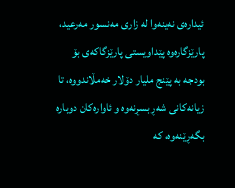ئیداره‌ی نه‌ینه‌وا له‌ زاری مه‌نسور مه‌رعید، پارێزگاره‌وه‌ پێداویستی پارێزگاكه‌ی بۆ بودجه‌ به‌ پێنج ملیار دۆلار خه‌مڵاندووه‌، تا زیانه‌كانی شه‌ڕ بسڕنه‌وه‌ و ئاواره‌كان دوباره‌ بگه‌ڕێنه‌وه‌، كه‌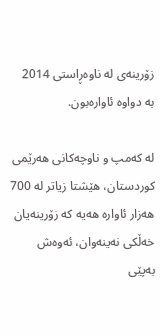زۆرینه‌ی له‌ ناوه‌ڕاستی 2014 به‌ دواوه‌ ئاواره‌بون.

له‌ كه‌مپ و ناوچه‌كانی هه‌رێمی كوردستان، هێشتا زیاتر له‌ 700 هه‌زار ئاواره‌ هه‌یه‌ كه‌ زۆرینه‌یان خه‌ڵكی نه‌ینه‌وان، ئه‌وه‌ش به‌پێی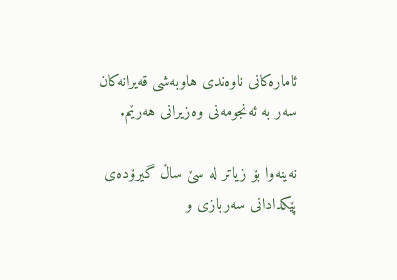ئاماره‌كانی ناوه‌ندی هاوبه‌شی قه‌یرانه‌كان سه‌ر به‌ ئه‌نجومه‌نی وه‌زیرانی هه‌رێم.

نه‌ینه‌وا بۆ زیاتر له‌ سێ ساڵ گیرۆده‌ی پێكدادانی سه‌ربازی و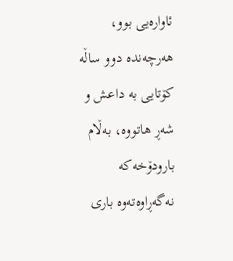ئاواره‌یی بوو، هه‌رچه‌نده‌ دوو ساڵه‌ كۆتایی به‌ داعش و شه‌ڕ هاتووه‌، به‌ڵام بارودۆخه‌كه‌ نه‌گه‌ڕاوه‌ته‌وه‌ باری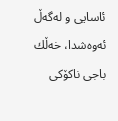ئاسایی و له‌گه‌ڵ ئه‌وه‌شدا، خه‌ڵك باجی ناكۆكی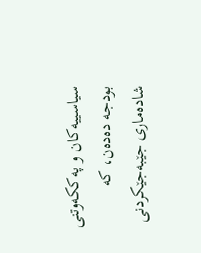سیاسییه‌كان و په‌ككه‌وتنی بودجه ده‌ده‌ن‌، كه‌ شاده‌ماری جێبه‌جێكردنی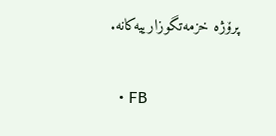پرۆژه‌ خزمه‌تگوزارییه‌كانه‌.

  • FB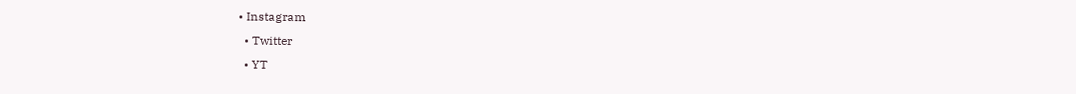• Instagram
  • Twitter
  • YT